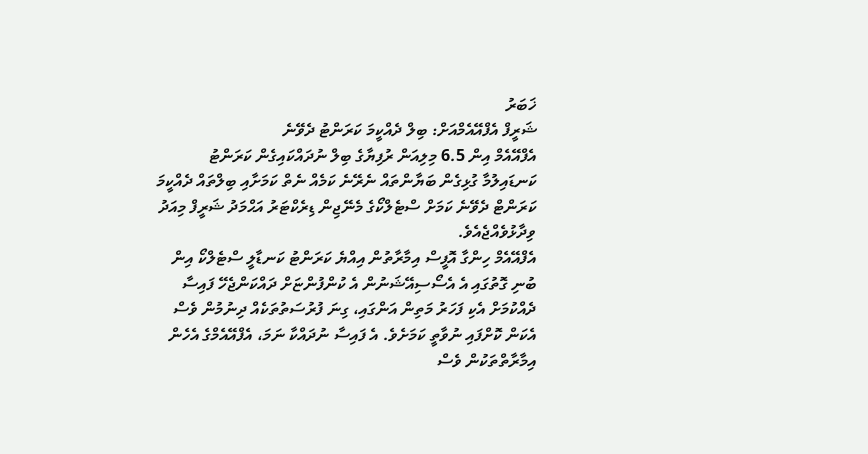ޚަބަރު
ޝަރީފް އެފްއޭއެމްއަށް: ބިލް ދެއްކީމަ ކަރަންޓު ދެވޭނެ
އެފްއޭއެމް އިން 6.5 މިލިއަން ރުފިޔާގެ ބިލް ނުދައްކައިގެން ކަރަންޓު ކަނޑައިލުމާ ގުޅިގެން ބަޔާންތައް ނެރޭނެ ކަމެއް ނެތް ކަމަށާއި ބިލްތައް ދެއްކީމަ ކަރަންޓް ދެވޭނެ ކަމަށް ސްޓެލްކޯގެ މެނޭޖިން ޑިރެކްޓަރު އަޙްމަދު ޝަރީފް މިއަދު ވިދާޅުވެއްޖެއެވެ.
އެފްއޭއެމް ހިންގާ އޮފީސް އިމާރާތުން އިއްޔެ ކަރަންޓު ކަނޑާލީ ސްޓެލްކޯ އިން ބުނި ގޮތުގައި އެ އެސޯސިއޭޝަނުން އެ ކުންފުންޏަށް ދައްކަންޖެހޭ ފައިސާ ދެއްކުމަށް އެކި ފަހަރު މަތިން އަންގައި، ގިނަ ފުރުސަތުތަކެއް ދިނުމުން ވެސް އެކަން ކޮށްފައި ނުވާތީ ކަމަށެވެ. އެ ފައިސާ ނުދައްކާ ނަމަ، އެފްއޭއެމްގެ އެހެން އިމާރާތްތަކުން ވެސް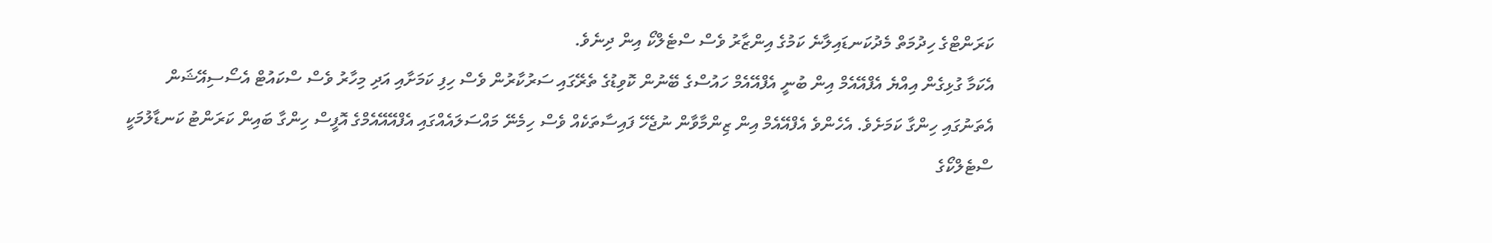ކަރަންޓްގެ ހިދުމަތް މެދުކަނޑައިލާނެ ކަމުގެ އިންޒާރު ވެސް ސްޓެލްކޯ އިން ދިނެވެ.
އެކަމާ ގުޅިގެން އިއްޔެ އެފްއޭއެމް އިން ބުނީ އެފްއޭއެމް ހައުސްގެ ބޭނުން ކޮވިޑުގެ ތެރޭގައި ސަރުކާރުން ވެސް ހިފި ކަމަށާއި އަދި މިހާރު ވެސް ސްކައުޓް އެސޯސިއޭޝަން އެތަނުގައި ހިންގާ ކަމަށެވެ. އެހެންވެ އެފްއޭއެމް އިން ޒިންމާވާން ނުޖެހޭ ފައިސާތަކެއް ވެސް ހިމެނޭ މައްސަލައެއްގައި އެފްއޭއޭއެމްގެ އޮފީސް ހިންގާ ބައިން ކަރަންޓު ކަނޑާލުމަކީ ސްޓެލްކޯގެ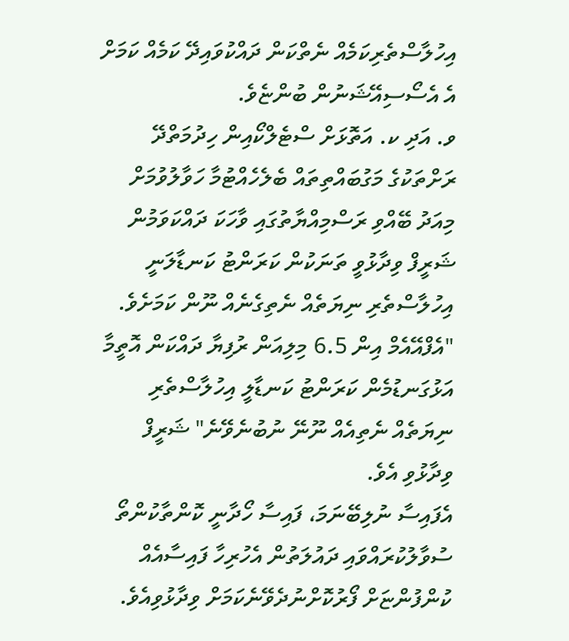އިހުލާސްތެރިކަމެއް ނެތްކަން ދައްކުވައިދޭ ކަމެއް ކަމަށް އެ އެސޯސިއޭޝަނުން ބުންޏެވެ.
ވ. އަދި ކ. އަތޮޅަށް ސްޓެލްކޯއިން ހިދުމަތްދޭ ރަށްތަކުގެ މަގުބައްތިތައް ބެލެހެއްޓުމާ ހަވާލުވުމަށް މިއަދު ބޭއްވި ރަސްމިއްޔާތުގައި ވާހަކަ ދައްކަވަމުން ޝަރީފް ވިދާޅުވީ ތަނަކުން ކަރަންޓު ކަނޑާލަނީ އިހުލާސްތެރި ނިޔަތެއް ނެތިގެނެއް ނޫން ކަމަށެވެ.
"އެފްއޭއެމް އިން 6.5 މިލިއަން ރުފިޔާ ދައްކަން އޮތީމާ އަޅުގަނޑުމެން ކަރަންޓު ކަނޑާލީ އިހުލާސްތެރި ނިޔަތެއް ނެތިއެއް ނޫނޭ ނުބުނެވޭނެ" ޝަރީފް ވިދާޅުވި އެވެ.
އެފައިސާ ނުލިބޭނަމަ، ފައިސާ ހޯދާނީ ކޮންތާކުންތޯ ސުވާލުކުރައްވައި ދައުލަތުން އެހުރިހާ ފައިސާއެއް ކުންފުންޏަށް ފޯރުކޮށްނުދެވޭނެކަމަށް ވިދާޅުވިއެވެ.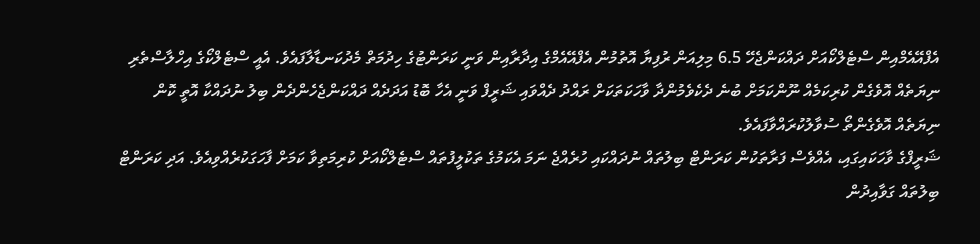އެފްއޭއެމްއިން ސްޓެލްކޯއަށް ދައްކަންޖެހޭ 6.5 މިލިއަން ރުފިޔާ އޮތުމުން އެފްއޭއެމްގެ އިދާރާއިން ވަނީ ކަރަންޓުގެ ހިދުމަތް މެދުކަނޑާލާފައެވެ. އެއީ ސްޓެލްކޯގެ އިހްލާސްތެރި ނިޔަތެއް އޮވެގެން ކުރިކަމެއް ނޫންކަމަށް ބުނެ ދެކެވެމުންދާ ވާހަކަތަކަށް ރައްދު ދެއްވައި ޝަރީފް ވަނީ އެހާ ބޮޑު އަދަދެއް ދައްކަންޖެހެންދެން ބިލު ނުދައްކާ އޮތީ ކޮން ނިޔަތެއް އޮވެގެންތޯ ސުވާލުކުރައްވާފައެވެ.
ޝަރީފްގެ ވާހަކައިގައި، އެއްވެސް ފަރާތަކުން ކަރަންޓް ބިލުތައް ނުދައްކައި ހުރެއްޖެ ނަމަ އެކަމުގެ ތަކުލީފުތައް ސްޓެލްކޯއަށް ކުރިމަތިވާ ކަމަށް ފާހަގަކުރެއްވިއެވެ. އަދި ކަރަންޓް ބިލުތައް ގަވާއިދުން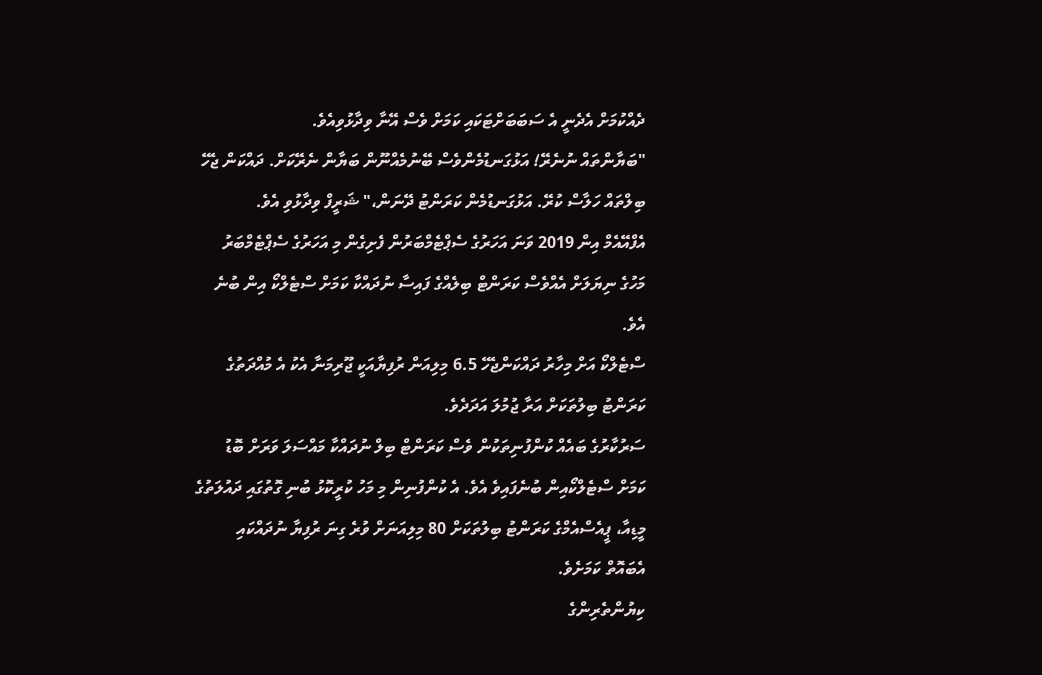ދެއްކުމަށް އެދެނީ އެ ސަބަބަށްޓަކައި ކަމަށް ވެސް އޭނާ ވިދާޅުވިއެވެ.
"ބަޔާންތައް ނުނެރޭ! އަޅުގަނޑުމެންވެސް ބޭނުމެއްނޫން ބަޔާން ނެރޭކަށް. ދައްކަން ޖެހޭ ބިލްތައް ހަލާސް ކުރޭ. އަޅުގަނޑުމެން ކަރަންޓު ދޭނަން،" ޝަރީފް ވިދާޅުވި އެވެ.
އެފްއޭއެމް އިން 2019 ވަނަ އަހަރުގެ ސެޕްޓެމްބަރުން ފެށިގެން މި އަހަރުގެ ސެޕްޓެމްބަރު މަހުގެ ނިޔަލަށް އެއްވެސް ކަރަންޓް ބިލެއްގެ ފައިސާ ނުދައްކާ ކަމަށް ސްޓެލްކޯ އިން ބުނެ އެވެ.
ސްޓެލްކޯ އަށް މިހާރު ދައްކަންޖެހޭ 6.5 މިލިއަން ރުފިޔާއަކީ ޖޫރިމަނާ އެކު އެ މުއްދަތުގެ ކަރަންޓު ބިލުތަކަށް އަރާ ޖުމުލަ އަދަދެވެ.
ސަރުކާރުގެ ބައެއް ކުންފުނިތަކުން ވެސް ކަރަންޓް ބިލް ނުދައްކާ މައްސަލަ ވަރަށް ބޮޑު ކަމަށް ސްޓެލްކޯއިން ބުނެފައިވެ އެވެ. އެ ކުންފުނިން މި މަހު ކުރީކޮޅު ބުނި ގޮތުގައި ދައުލަތުގެ މީޑިއާ، ޕީއެސްއެމްގެ ކަރަންޓު ބިލުތަކަށް 80 މިލިއަނަށް ވުރެ ގިނަ ރުފިޔާ ނުދައްކައި އެބައޮތް ކަމަށެވެ.
ކިޔުންތެރިންގެ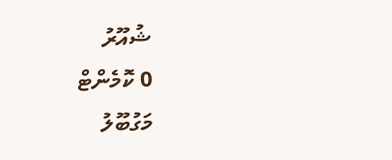ޝުއޫރު
0 ކޮމެންޓް
މަގުބޫލު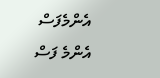އެންމެފަސް
އެންމެ ފަސް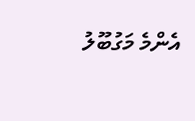އެންމެ މަގުބޫލު